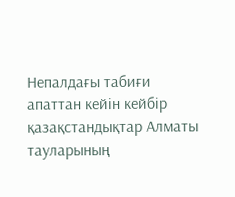Непалдағы табиғи апаттан кейін кейбір қазақстандықтар Алматы тауларының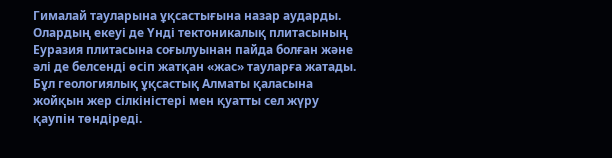Гималай тауларына ұқсастығына назар аударды. Олардың екеуі де Үнді тектоникалық плитасының Еуразия плитасына соғылуынан пайда болған және әлі де белсенді өсіп жатқан «жас» тауларға жатады. Бұл геологиялық ұқсастық Алматы қаласына жойқын жер сілкіністері мен қуатты сел жүру қаупін төндіреді.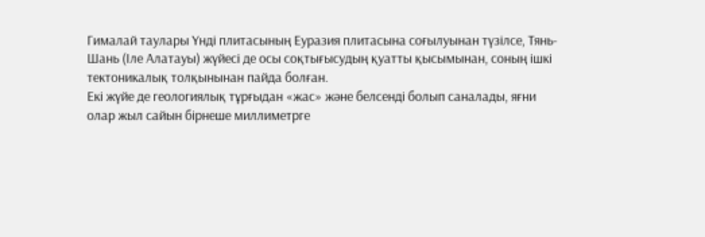Гималай таулары Үнді плитасының Еуразия плитасына соғылуынан түзілсе, Тянь-Шань (Іле Алатауы) жүйесі де осы соқтығысудың қуатты қысымынан, соның ішкі тектоникалық толқынынан пайда болған.
Екі жүйе де геологиялық тұрғыдан «жас» және белсенді болып саналады, яғни олар жыл сайын бірнеше миллиметрге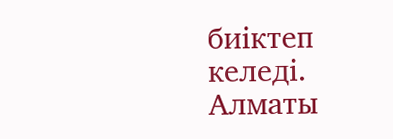биіктеп келеді. Алматы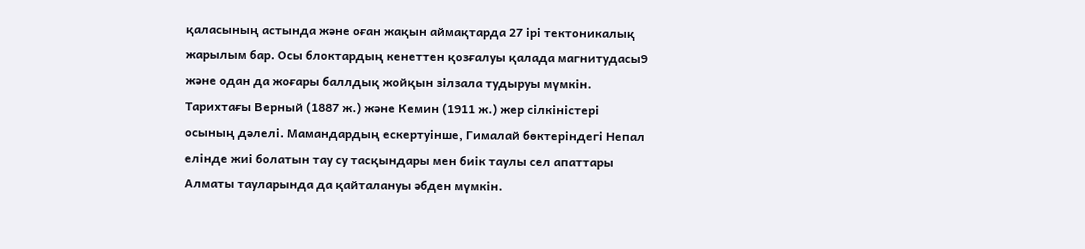қаласының астында және оған жақын аймақтарда 27 ірі тектоникалық жарылым бар. Осы блоктардың кенеттен қозғалуы қалада магнитудасы9 және одан да жоғары баллдық жойқын зілзала тудыруы мүмкін. Тарихтағы Верный (1887 ж.) және Кемин (1911 ж.) жер сілкіністері осының дәлелі. Мамандардың ескертуінше, Гималай бөктеріндегі Непал елінде жиі болатын тау су тасқындары мен биік таулы сел апаттары Алматы тауларында да қайталануы әбден мүмкін.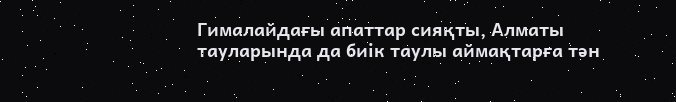Гималайдағы апаттар сияқты, Алматы тауларында да биік таулы аймақтарға тән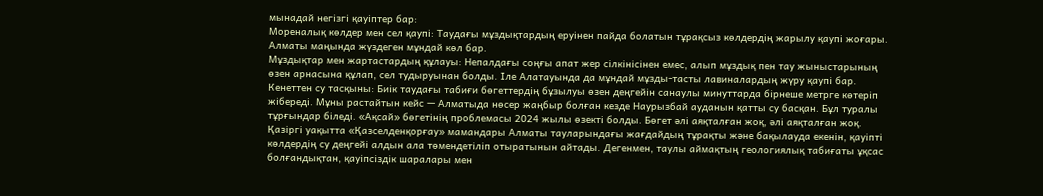мынадай негізгі қауіптер бар:
Мореналық көлдер мен сел қаупі: Таудағы мұздықтардың еруінен пайда болатын тұрақсыз көлдердің жарылу қаупі жоғары. Алматы маңында жүздеген мұндай көл бар.
Мұздықтар мен жартастардың құлауы: Непалдағы соңғы апат жер сілкінісінен емес, алып мұздық пен тау жыныстарының өзен арнасына құлап, сел тудыруынан болды. Іле Алатауында да мұндай мұзды-тасты лавиналардың жүру қаупі бар.
Кенеттен су тасқыны: Биік таудағы табиғи бөгеттердің бұзылуы өзен деңгейін санаулы минуттарда бірнеше метрге көтеріп жібереді. Мұны растайтын кейс — Алматыда нөсер жаңбыр болған кезде Наурызбай ауданын қатты су басқан. Бұл туралы тұрғындар біледі. «Ақсай» бөгетінің проблемасы 2024 жылы өзекті болды. Бөгет әлі аяқталған жоқ, әлі аяқталған жоқ. Қазіргі уақытта «Қазселденқорғау» мамандары Алматы тауларындағы жағдайдың тұрақты және бақылауда екенін, қауіпті көлдердің су деңгейі алдын ала төмендетіліп отыратынын айтады. Дегенмен, таулы аймақтың геологиялық табиғаты ұқсас болғандықтан, қауіпсіздік шаралары мен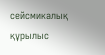сейсмикалық құрылыс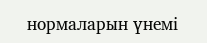нормаларын үнемі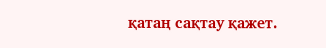қатаң сақтау қажет.